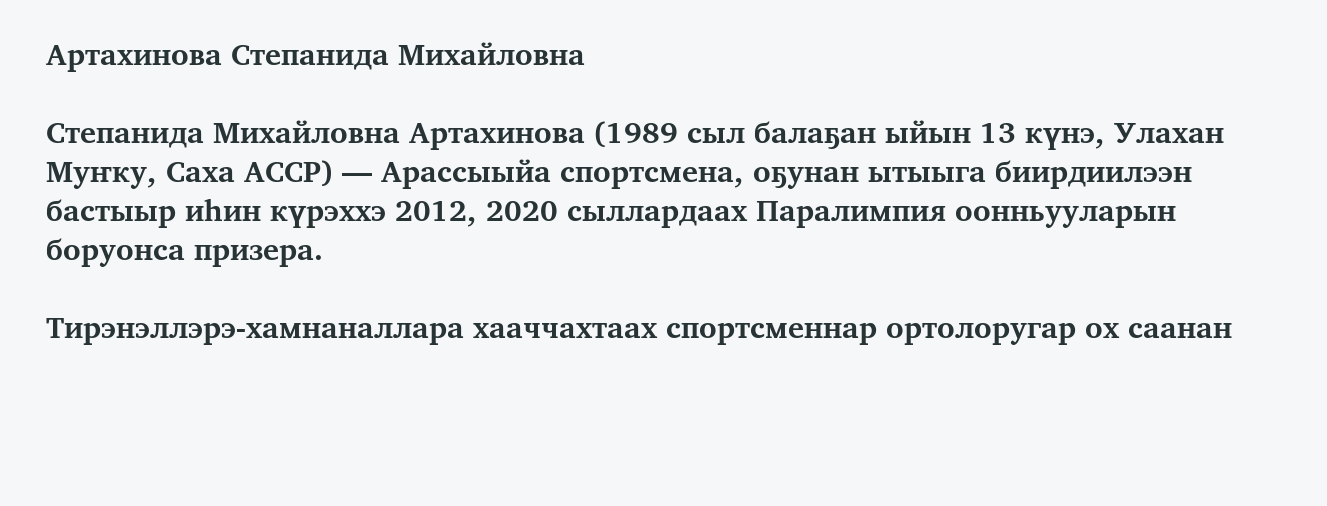Артахинова Степанида Михайловна

Степанида Михайловна Артахинова (1989 сыл балаҕан ыйын 13 күнэ, Улахан Муҥку, Саха АССР) — Арассыыйа спортсмена, оҕунан ытыыга биирдиилээн бастыыр иһин күрэххэ 2012, 2020 сыллардаах Паралимпия оонньууларын боруонса призера.

Тирэнэллэрэ-хамнаналлара хааччахтаах спортсменнар ортолоругар ох саанан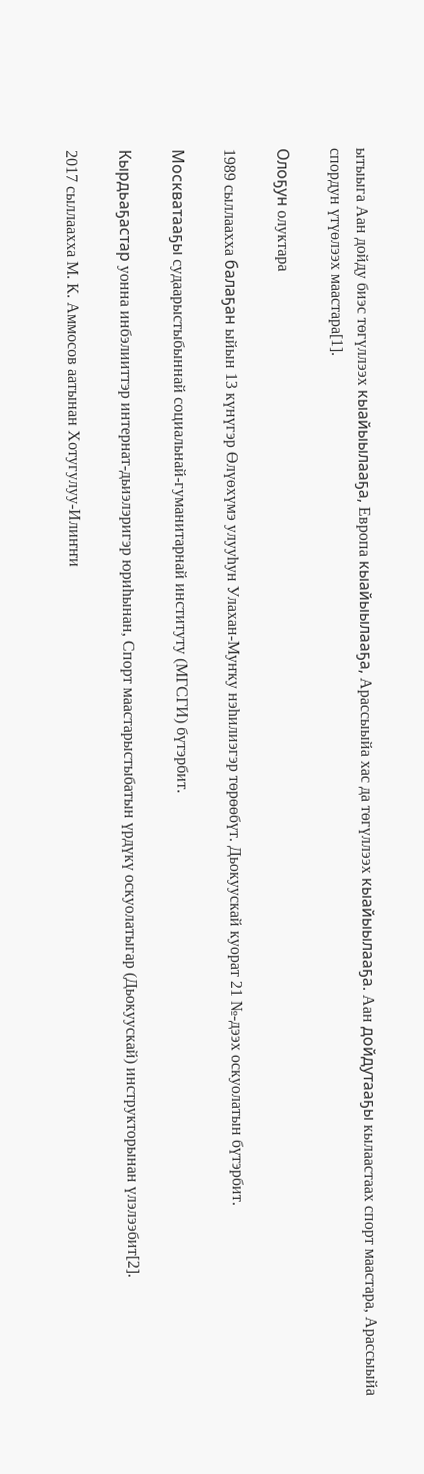ытыыга Аан дойду биэс төгүллээх кыайыылааҕа, Европа кыайыылааҕа, Арассыыйа хас да төгүллээх кыайыылааҕа. Аан дойдутааҕы кылаастаах спорт маастара, Арассыыйа спордун үтүөлээх маастара[1].

Олоҕун олуктара

1989 сыллаахха балаҕан ыйын 13 күнүгэр Өлүөхүмэ улууһун Улахан-Муҥку нэһилиэгэр төрөөбүт. Дьокуускай куорат 21 №-дээх оскуолатын бүтэрбит.

Москватааҕы судаарыстыбыннай социальнай-гуманитарнай институту (МГСГИ) бүтэрбит.

Кырдьаҕастар уонна инбэлииттэр интернат-дьиэлэригэр юриһынан, Спорт маастарыстыбатын үрдүкү оскуолатыгар (Дьокуускай) инструкторынан үлэлээбит[2].

2017 сыллаахха М. К. Аммосов аатынан Хотугулуу-Илиҥҥи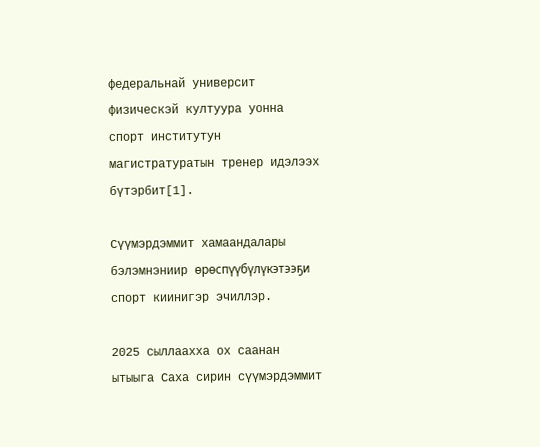федеральнай университ физическэй култуура уонна спорт институтун магистратуратын тренер идэлээх бүтэрбит[1].

Сүүмэрдэммит хамаандалары бэлэмнэниир өрөспүүбүлүкэтээҕи спорт киинигэр эчиллэр.

2025 сыллаахха ох саанан ытыыга Саха сирин сүүмэрдэммит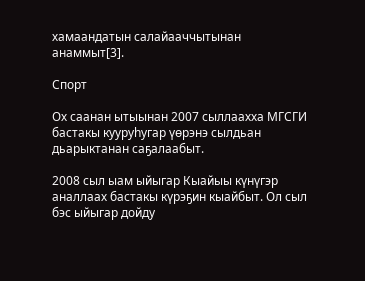хамаандатын салайааччытынан анаммыт[3].

Спорт

Ох саанан ытыынан 2007 сыллаахха МГСГИ бастакы кууруһугар үөрэнэ сылдьан дьарыктанан саҕалаабыт.

2008 сыл ыам ыйыгар Кыайыы күнүгэр аналлаах бастакы күрэҕин кыайбыт. Ол сыл бэс ыйыгар дойду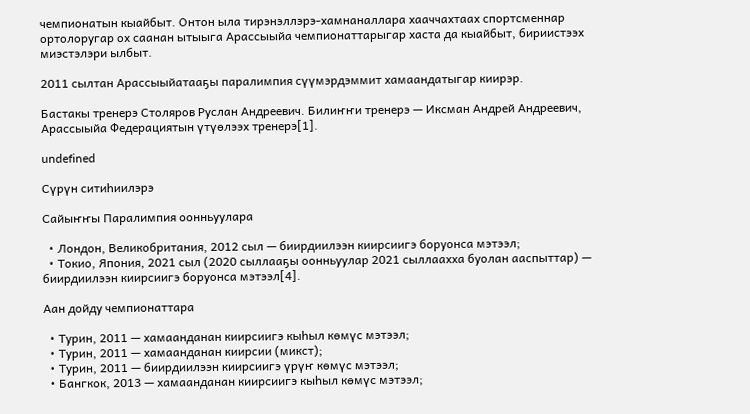чемпионатын кыайбыт. Онтон ыла тирэнэллэрэ-хамнаналлара хааччахтаах спортсменнар ортолоругар ох саанан ытыыга Арассыыйа чемпионаттарыгар хаста да кыайбыт, бириистээх миэстэлэри ылбыт.

2011 сылтан Арассыыйатааҕы паралимпия сүүмэрдэммит хамаандатыгар киирэр.

Бастакы тренерэ Столяров Руслан Андреевич. Билиҥҥи тренерэ — Иксман Андрей Андреевич, Арассыыйа Федерациятын үтүөлээх тренерэ[1].

undefined

Сүрүн ситиһиилэрэ

Сайыҥҥы Паралимпия оонньуулара

  • Лондон, Великобритания, 2012 сыл — биирдиилээн киирсиигэ боруонса мэтээл;
  • Токио, Япония, 2021 сыл (2020 сыллааҕы оонньуулар 2021 сыллаахха буолан ааспыттар) — биирдиилээн киирсиигэ боруонса мэтээл[4].

Аан дойду чемпионаттара

  • Турин, 2011 — хамаанданан киирсиигэ кыһыл көмүс мэтээл;
  • Турин, 2011 — хамаанданан киирсии (микст);
  • Турин, 2011 — биирдиилээн киирсиигэ үрүҥ көмүс мэтээл;
  • Бангкок, 2013 — хамаанданан киирсиигэ кыһыл көмүс мэтээл;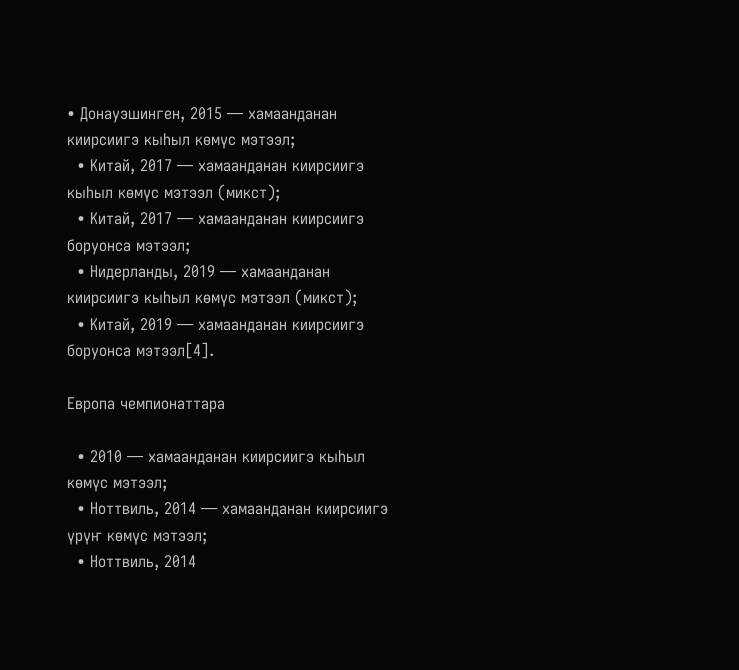• Донауэшинген, 2015 — хамаанданан киирсиигэ кыһыл көмүс мэтээл;
  • Китай, 2017 — хамаанданан киирсиигэ кыһыл көмүс мэтээл (микст);
  • Китай, 2017 — хамаанданан киирсиигэ боруонса мэтээл;
  • Нидерланды, 2019 — хамаанданан киирсиигэ кыһыл көмүс мэтээл (микст);
  • Китай, 2019 — хамаанданан киирсиигэ боруонса мэтээл[4].

Европа чемпионаттара

  • 2010 — хамаанданан киирсиигэ кыһыл көмүс мэтээл;
  • Ноттвиль, 2014 — хамаанданан киирсиигэ үрүҥ көмүс мэтээл;
  • Ноттвиль, 2014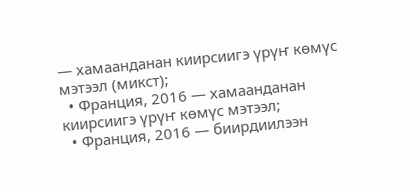— хамаанданан киирсиигэ үрүҥ көмүс мэтээл (микст);
  • Франция, 2016 — хамаанданан киирсиигэ үрүҥ көмүс мэтээл;
  • Франция, 2016 — биирдиилээн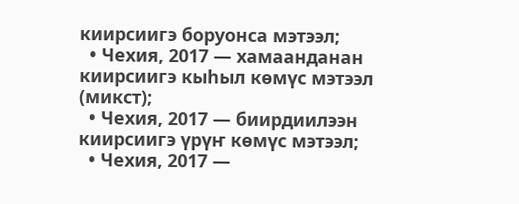киирсиигэ боруонса мэтээл;
  • Чехия, 2017 — хамаанданан киирсиигэ кыһыл көмүс мэтээл (микст);
  • Чехия, 2017 — биирдиилээн киирсиигэ үрүҥ көмүс мэтээл;
  • Чехия, 2017 —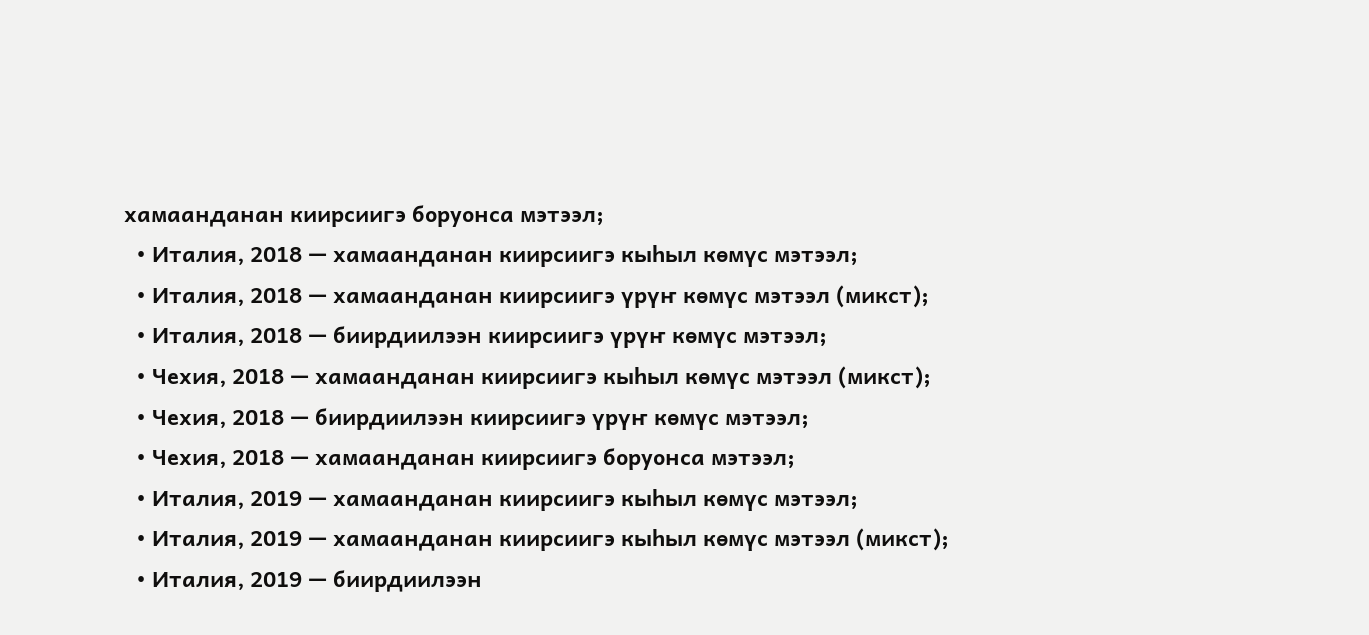хамаанданан киирсиигэ боруонса мэтээл;
  • Италия, 2018 — хамаанданан киирсиигэ кыһыл көмүс мэтээл;
  • Италия, 2018 — хамаанданан киирсиигэ үрүҥ көмүс мэтээл (микст);
  • Италия, 2018 — биирдиилээн киирсиигэ үрүҥ көмүс мэтээл;
  • Чехия, 2018 — хамаанданан киирсиигэ кыһыл көмүс мэтээл (микст);
  • Чехия, 2018 — биирдиилээн киирсиигэ үрүҥ көмүс мэтээл;
  • Чехия, 2018 — хамаанданан киирсиигэ боруонса мэтээл;
  • Италия, 2019 — хамаанданан киирсиигэ кыһыл көмүс мэтээл;
  • Италия, 2019 — хамаанданан киирсиигэ кыһыл көмүс мэтээл (микст);
  • Италия, 2019 — биирдиилээн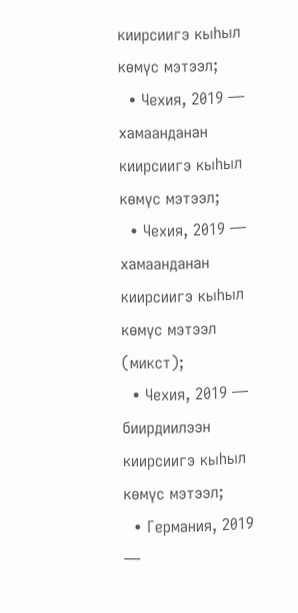киирсиигэ кыһыл көмүс мэтээл;
  • Чехия, 2019 — хамаанданан киирсиигэ кыһыл көмүс мэтээл;
  • Чехия, 2019 — хамаанданан киирсиигэ кыһыл көмүс мэтээл (микст);
  • Чехия, 2019 — биирдиилээн киирсиигэ кыһыл көмүс мэтээл;
  • Германия, 2019 —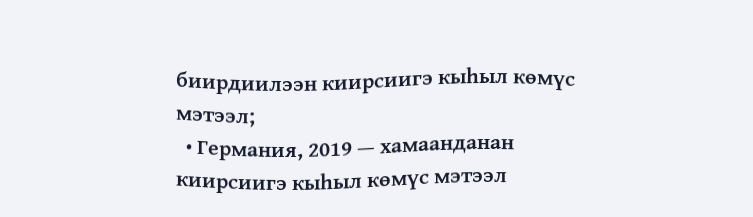биирдиилээн киирсиигэ кыһыл көмүс мэтээл;
  • Германия, 2019 — хамаанданан киирсиигэ кыһыл көмүс мэтээл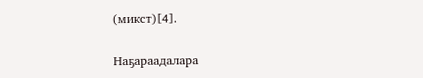(микст)[4].

Наҕараадалара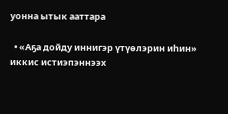уонна ытык ааттара

  • «Аҕа дойду иннигэр үтүөлэрин иһин» иккис истиэпэннээх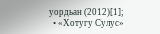уордьан (2012)[1];
  • «Хотугу Сулус»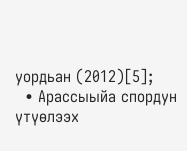уордьан (2012)[5];
  • Арассыыйа спордун үтүөлээх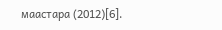маастара (2012)[6].